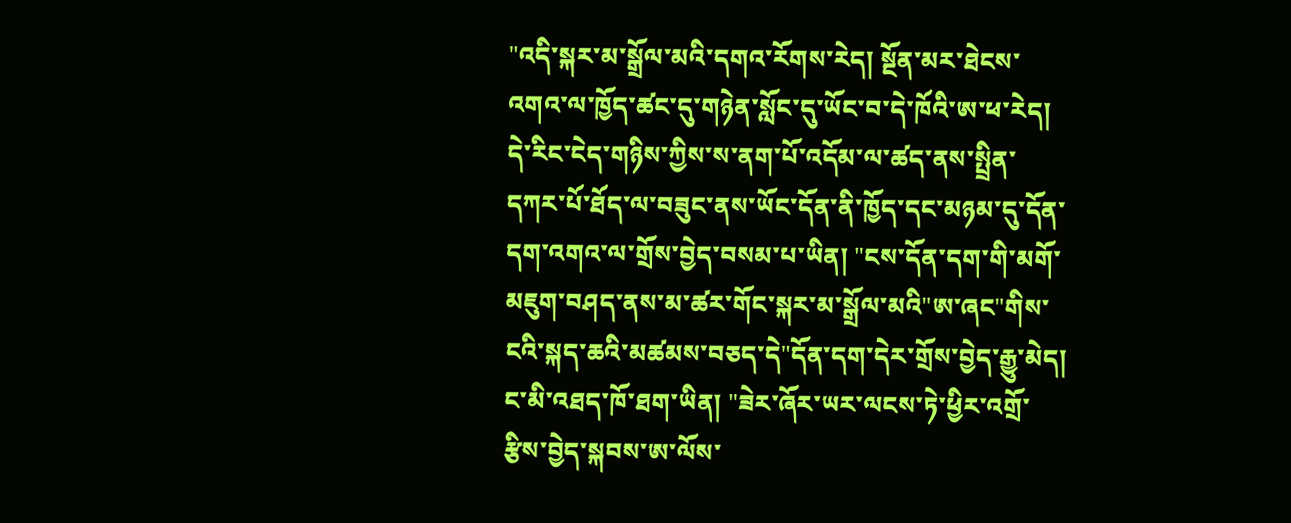"འདི་སྐར་མ་སྒྲོལ་མའི་དགའ་རོགས་རེད། སྔོན་མར་ཐེངས་འགའ་ལ་ཁྱོད་ཚང་དུ་གཉེན་སློང་དུ་ཡོང་བ་དེ་ཁོའི་ཨ་ཕ་རེད། དེ་རིང་ངེད་གཉིས་ཀྱིས་ས་ནག་པོ་འདོམ་ལ་ཚད་ནས་སྤྲིན་དཀར་པོ་ཐོད་ལ་བཟུང་ནས་ཡོང་དོན་ནི་ཁྱོད་དང་མཉམ་དུ་དོན་དག་འགའ་ལ་གྲོས་བྱེད་བསམ་པ་ཡིན། "ངས་དོན་དག་གི་མགོ་མཇུག་བཤད་ནས་མ་ཚར་གོང་སྐར་མ་སྒྲོལ་མའི"ཨ་ཞང"གིས་ངའི་སྐད་ཆའི་མཚམས་བཅད་དེ"དོན་དག་དེར་གྲོས་བྱེད་རྒྱུ་མེད། ང་མི་འཐད་ཁོ་ཐག་ཡིན། "ཟེར་ཞོར་ཡར་ལངས་ཏེ་ཕྱིར་འགྲོ་རྩིས་བྱེད་སྐབས་ཨ་ལོས་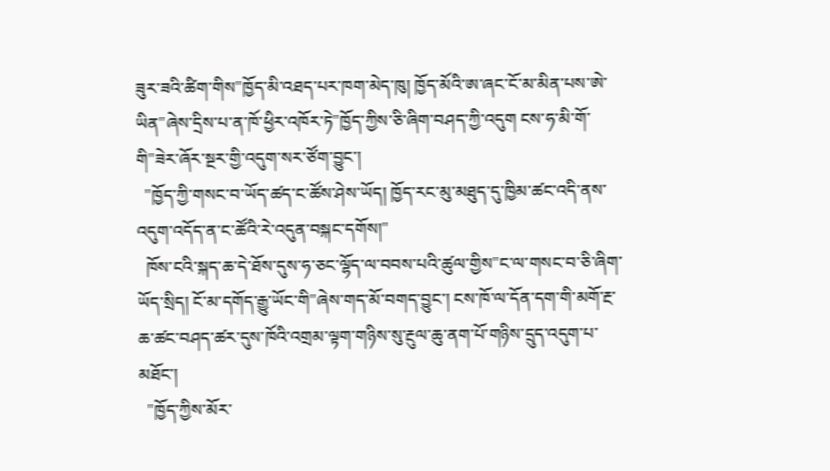ཟུར་ཟའི་ཚིག་གིས"ཁྱོད་མི་འཐད་པར་ཁག་མེད་ཁུ། ཁྱོད་མོའི་ཨ་ཞང་ངོ་མ་མིན་པས་ཨེ་ཡིན"ཞེས་དྲིས་པ་ན་ཁོ་ཕྱིར་འཁོར་ཏེ"ཁྱོད་ཀྱིས་ཅི་ཞིག་བཤད་ཀྱི་འདུག ངས་ཧ་མི་གོ་གི"ཟེར་ཞོར་སྔར་གྱི་འདུག་སར་ཙོག་བྱུང་།
  "ཁྱོད་ཀྱི་གསང་བ་ཡོད་ཚད་ང་ཚོས་ཤེས་ཡོད། ཁྱོད་རང་མུ་མཐུད་དུ་ཁྱིམ་ཚང་འདི་ནས་འདུག་འདོད་ན་ང་ཚོའི་རེ་འདུན་བསྐང་དགོས།"
  ཁོས་ངའི་སྐད་ཆ་དེ་ཐོས་དུས་ཧ་ཅང་ལྷོད་ལ་བབས་པའི་ཚུལ་གྱིས"ང་ལ་གསང་བ་ཅི་ཞིག་ཡོད་སྲིད། ངོ་མ་དགོད་རྒྱུ་ཡོང་གི"ཞེས་གད་མོ་བགད་བྱུང་། ངས་ཁོ་ལ་དོན་དག་གི་མགོ་རྔ་ཆ་ཚང་བཤད་ཚར་དུས་ཁོའི་འགྲམ་ལྟག་གཉིས་སུ་རྔུལ་ཆུ་ནག་པོ་གཉིས་དྲུད་འདུག་པ་མཐོང་།
  "ཁྱོད་ཀྱིས་མོར་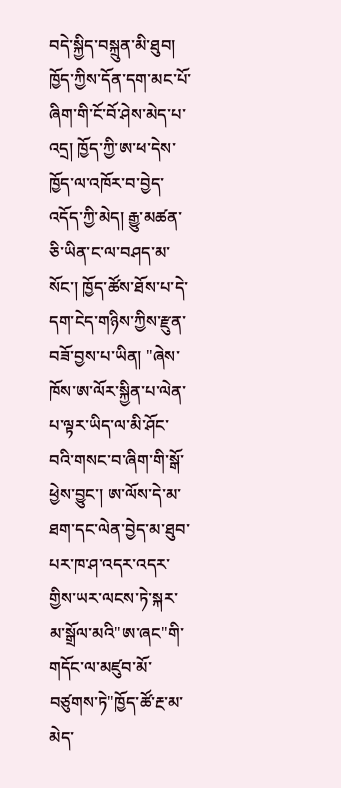བདེ་སྐྱིད་བསྐྲུན་མི་ཐུབ། ཁྱོད་ཀྱིས་དོན་དག་མང་པོ་ཞིག་གི་ངོ་བོ་ཤེས་མེད་པ་འདྲ། ཁྱོད་ཀྱི་ཨ་ཕ་དེས་ཁྱོད་ལ་འཁོར་བ་བྱེད་འདོད་ཀྱི་མེད། རྒྱུ་མཚན་ཅི་ཡིན་ང་ལ་བཤད་མ་སོང་། ཁྱོད་ཚོས་ཐོས་པ་དེ་དག་ངེད་གཉིས་ཀྱིས་རྫུན་བཟོ་བྱས་པ་ཡིན། "ཞེས་ཁོས་ཨ་ལོར་སྐྱིན་པ་ལེན་པ་ལྟར་ཡིད་ལ་མི་ཤོང་བའི་གསང་བ་ཞིག་གི་སྒོ་ཕྱེས་བྱུང་། ཨ་ལོས་དེ་མ་ཐག་དང་ལེན་བྱེད་མ་ཐུབ་པར་ཁ་ཤ་འདར་འདར་གྱིས་ཡར་ལངས་ཏེ་སྐར་མ་སྒྲོལ་མའི"ཨ་ཞང"གི་གདོང་ལ་མཛུབ་མོ་བཙུགས་ཏེ"ཁྱོད་ཚོ་རྔ་མ་མེད་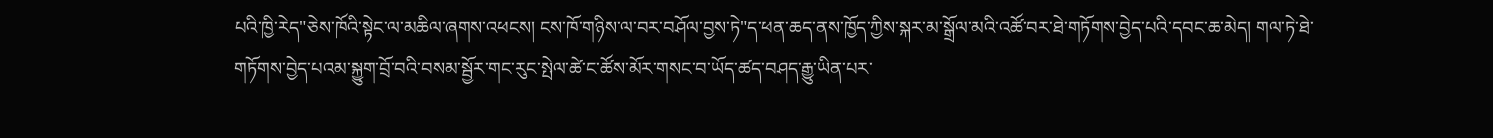པའི་ཁྱི་རེད"ཅེས་ཁོའི་སྟེང་ལ་མཆིལ་ཞགས་འཕངས། ངས་ཁོ་གཉིས་ལ་བར་བཤོལ་བྱས་ཏེ"ད་ཕན་ཆད་ནས་ཁྱོད་ཀྱིས་སྐར་མ་སྒྲོལ་མའི་འཚོ་བར་ཐེ་གཏོགས་བྱེད་པའི་དབང་ཆ་མེད། གལ་ཏེ་ཐེ་གཏོགས་བྱེད་པའམ་སྐྱུག་བྲོ་བའི་བསམ་སྦྱོར་གང་རུང་སྤེལ་ཚེ་ང་ཚོས་མོར་གསང་བ་ཡོད་ཚད་བཤད་རྒྱུ་ཡིན་པར་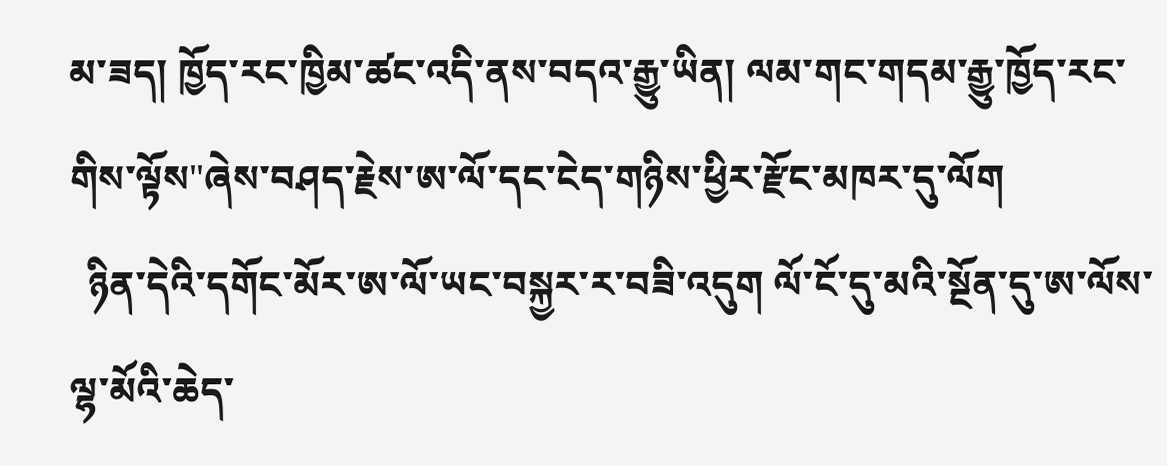མ་ཟད། ཁྱོད་རང་ཁྱིམ་ཚང་འདི་ནས་བདའ་རྒྱུ་ཡིན། ལམ་གང་གདམ་རྒྱུ་ཁྱོད་རང་གིས་ལྟོས"ཞེས་བཤད་རྗེས་ཨ་ལོ་དང་ངེད་གཉིས་ཕྱིར་རྫོང་མཁར་དུ་ལོག
  ཉིན་དེའི་དགོང་མོར་ཨ་ལོ་ཡང་བསྐྱར་ར་བཟི་འདུག ལོ་ངོ་དུ་མའི་སྔོན་དུ་ཨ་ལོས་ལྷ་མོའི་ཆེད་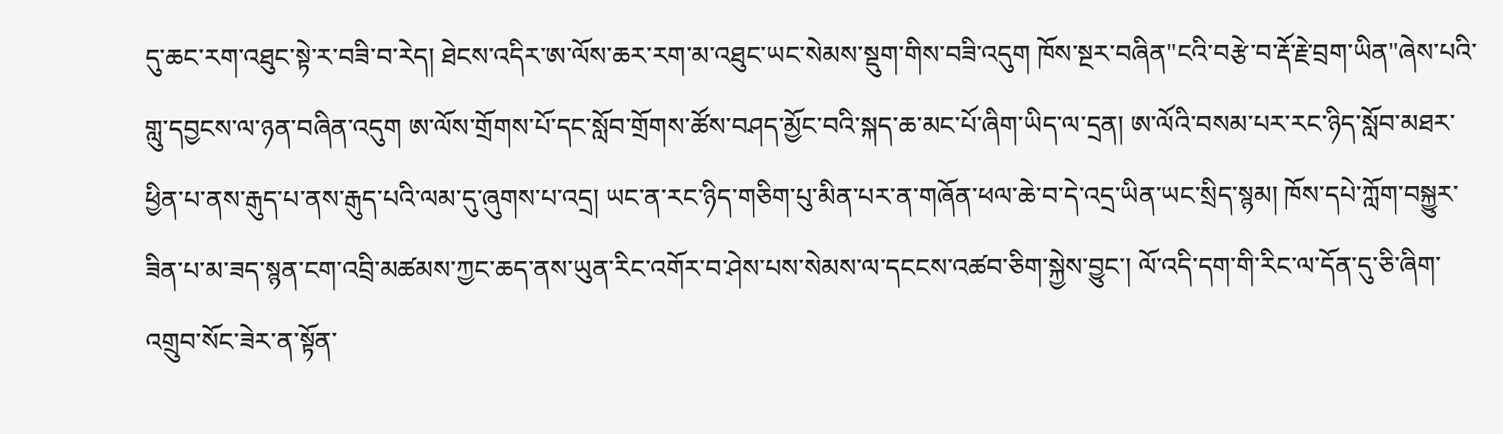དུ་ཆང་རག་འཐུང་སྟེ་ར་བཟི་བ་རེད། ཐེངས་འདིར་ཨ་ལོས་ཆར་རག་མ་འཐུང་ཡང་སེམས་སྡུག་གིས་བཟི་འདུག ཁོས་སྔར་བཞིན"ངའི་བརྩེ་བ་རྡོ་རྗེ་བྲག་ཡིན"ཞེས་པའི་གླུ་དབྱངས་ལ་ཉན་བཞིན་འདུག ཨ་ལོས་གྲོགས་པོ་དང་སློབ་གྲོགས་ཚོས་བཤད་མྱོང་བའི་སྐད་ཆ་མང་པོ་ཞིག་ཡིད་ལ་དྲན། ཨ་ལོའི་བསམ་པར་རང་ཉིད་སློབ་མཐར་ཕྱིན་པ་ནས་རྒུད་པ་ནས་རྒུད་པའི་ལམ་དུ་ཞུགས་པ་འདྲ། ཡང་ན་རང་ཉིད་གཅིག་པུ་མིན་པར་ན་གཞོན་ཕལ་ཆེ་བ་དེ་འདྲ་ཡིན་ཡང་སྲིད་སྙམ། ཁོས་དཔེ་ཀློག་བསྐྱུར་ཟིན་པ་མ་ཟད་སྙན་ངག་འབྲི་མཚམས་ཀྱང་ཆད་ནས་ཡུན་རིང་འགོར་བ་ཤེས་པས་སེམས་ལ་དངངས་འཚབ་ཅིག་སྐྱེས་བྱུང་། ལོ་འདི་དག་གི་རིང་ལ་དོན་དུ་ཅི་ཞིག་འགྲུབ་སོང་ཟེར་ན་སྟོན་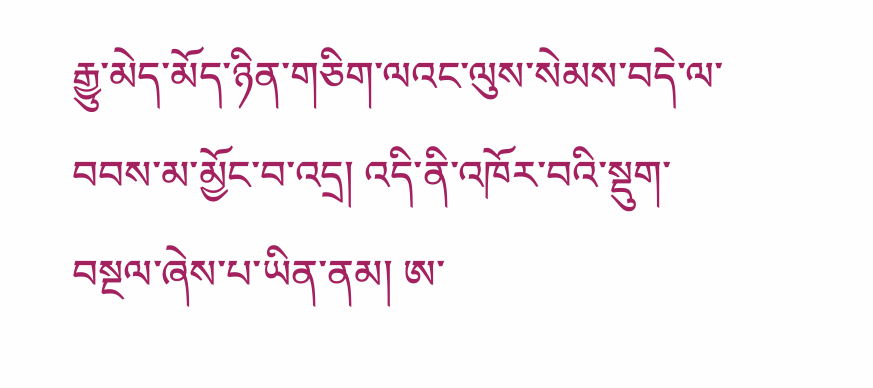རྒྱུ་མེད་མོད་ཉིན་གཅིག་ལའང་ལུས་སེམས་བདེ་ལ་བབས་མ་མྱོང་བ་འདྲ། འདི་ནི་འཁོར་བའི་སྡུག་བསྔལ་ཞེས་པ་ཡིན་ནམ། ཨ་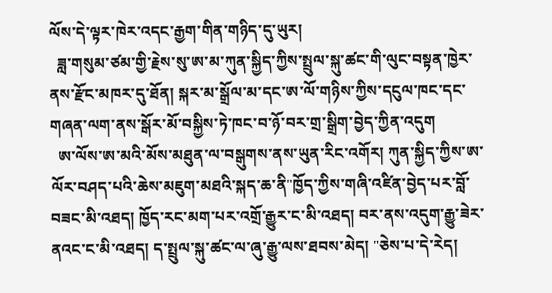ལོས་དེ་ལྟར་ཁེར་འདང་རྒྱག་གིན་གཉིད་དུ་ཡུར།
  ཟླ་གསུམ་ཙམ་གྱི་རྗེས་སུ་ཨ་མ་ཀུན་སྐྱིད་ཀྱིས་སྤྲུལ་སྐུ་ཚང་གི་ལུང་བསྟན་ཁྱེར་ནས་རྫོང་མཁར་དུ་ཐོན། སྐར་མ་སྒྲོལ་མ་དང་ཨ་ལོ་གཉིས་ཀྱིས་དངུལ་ཁང་དང་གཞན་ལག་ནས་སྒོར་མོ་བསྐྱིས་ཏེ་ཁང་བ་ཉོ་བར་གྲ་སྒྲིག་བྱེད་ཀྱིན་འདུག
  ཨ་ལོས་ཨ་མའི་མོས་མཐུན་ལ་བསྒུགས་ནས་ཡུན་རིང་འགོར། ཀུན་སྐྱིད་ཀྱིས་ཨ་ལོར་བཤད་པའི་ཆེས་མཇུག་མཐའི་སྐད་ཆ་ནི"ཁྱོད་ཀྱིས་གཞི་འཛིན་བྱེད་པར་བློ་བཟང་མི་འཐད། ཁྱོད་རང་མག་པར་འགྲོ་རྒྱུར་ང་མི་འཐད། བར་ནས་འདུག་རྒྱུ་ཟེར་ནའང་ང་མི་འཐད། ད་སྤྲུལ་སྐུ་ཚང་ལ་ཞུ་རྒྱུ་ལས་ཐབས་མེད། "ཅེས་པ་དེ་རེད།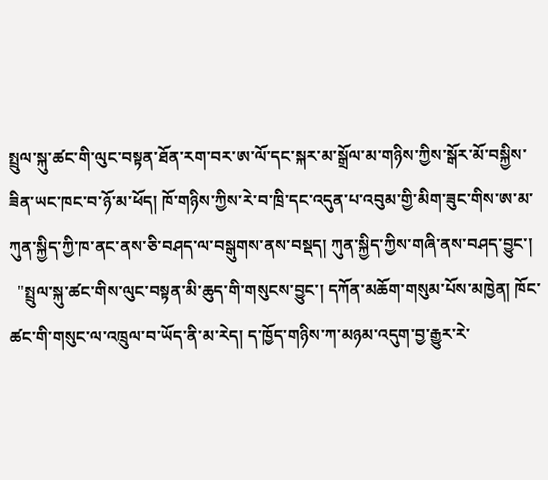སྤྲུལ་སྐུ་ཚང་གི་ལུང་བསྟན་ཐོན་རག་བར་ཨ་ལོ་དང་སྐར་མ་སྒྲོལ་མ་གཉིས་ཀྱིས་སྒོར་མོ་བསྐྱིས་ཟིན་ཡང་ཁང་བ་ཉོ་མ་ཕོད། ཁོ་གཉིས་ཀྱིས་རེ་བ་ཁྲི་དང་འདུན་པ་འབུམ་གྱི་མིག་ཟུང་གིས་ཨ་མ་ཀུན་སྐྱིད་ཀྱི་ཁ་ནང་ནས་ཅི་བཤད་ལ་བསྒུགས་ནས་བསྡད། ཀུན་སྐྱིད་ཀྱིས་གཞི་ནས་བཤད་བྱུང་།
  "སྤྲུལ་སྐུ་ཚང་གིས་ལུང་བསྟན་མི་ཆུད་གི་གསུངས་བྱུང་། དཀོན་མཆོག་གསུམ་པོས་མཁྱེན། ཁོང་ཚང་གི་གསུང་ལ་འཁྲུལ་བ་ཡོད་ནི་མ་རེད། ད་ཁྱོད་གཉིས་ཀ་མཉམ་འདུག་བྱ་རྒྱུར་རེ་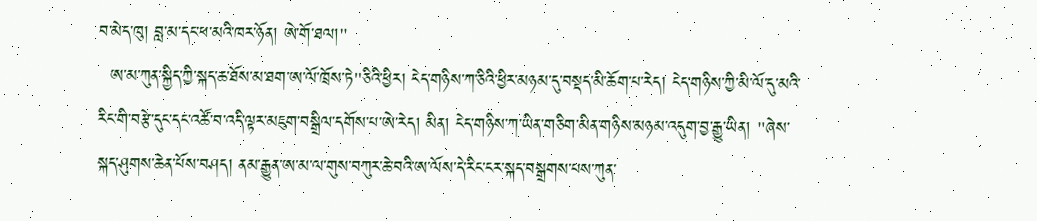བ་མེད་ཁུ། བླ་མ་དང་ཕ་མའི་ཁར་ཉོན། ཨེ་གོ་ཐལ།"
  ཨ་མ་ཀུན་སྐྱིད་ཀྱི་སྐད་ཆ་ཐོས་མ་ཐག་ཨ་ལོ་ཁྲོས་ཏེ"ཅིའི་ཕྱིར། ངེད་གཉིས་ཀ་ཅིའི་ཕྱིར་མཉམ་དུ་བསྡད་མི་ཆོག་པ་རེད། ངེད་གཉིས་ཀྱི་མི་ལོ་དུ་མའི་རིང་གི་བརྩེ་དུང་དང་འཚོ་བ་འདི་ལྟར་མཇུག་བསྒྲིལ་དགོས་པ་ཨེ་རེད། མིན། ངེད་གཉིས་ཀ་ཡིན་གཅིག་མིན་གཉིས་མཉམ་འདུག་བྱ་རྒྱུ་ཡིན། "ཞེས་སྐད་ཤུགས་ཆེན་པོས་བཤད། ནམ་རྒྱུན་ཨ་མ་ལ་གུས་བཀུར་ཆེ་བའི་ཨ་ལོས་དེ་རིང་ངར་སྐད་བསྒྲགས་པས་ཀུན་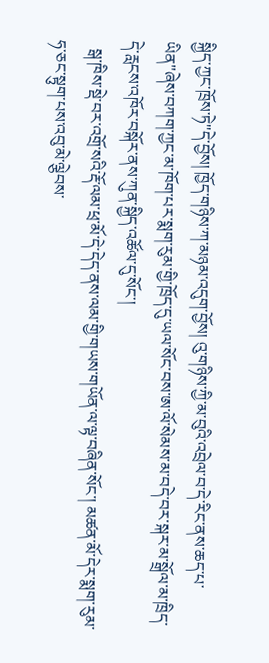སྐྱིད་ཀྱང་ཁྲོས་ཏེ"དེ་བྱོས། ཁྱོད་གཉིས་ཀ་མཉམ་འདུག་བྱོས། འུ་གཉིས་ཀྱི་མ་བུའི་འབྲེལ་བ་དེ་རིང་ནས་ཆད་པ་ཡིན"ཞེས་བཀག་ཀྱང་མ་ཁོག་པར་སྨག་རུམ་གྱི་ཁྲོད་དུ་ཡལ་སོང་བས་ཨ་ལོ་སེམས་མ་བདེ་བར་སྐར་མ་སྒྲོལ་མ་ཁྲིད་དེ་རླངས་འཁོར་བསྐོར་ནས་ཀུན་སྐྱིད་འཚོལ་དུ་སོང་།
  སྒ་ཁིས་སྡེ་བར་འགྲོ་སའི་རྡོ་ལམ་ཕྲ་མོ་དེ་དེད་ནས་ལམ་གྱི་གཡས་གཡོན་ལ་ལྟ་བཞིན་སོང་། མཚན་མོ་དེར་སྨག་རུམ་ཧ་ཅང་སྟུག་པས་འབུ་མེ་ལྕེབས་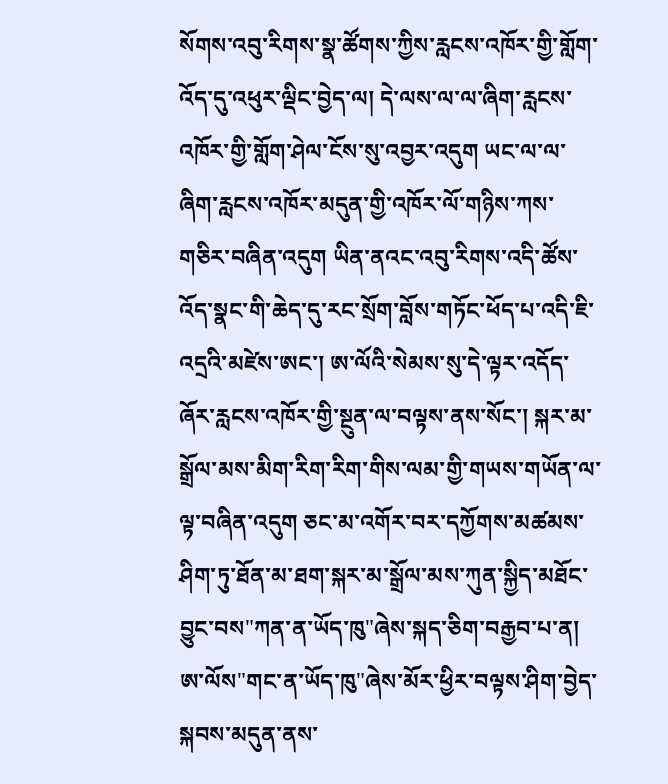སོགས་འབུ་རིགས་སྣ་ཚོགས་ཀྱིས་རླངས་འཁོར་གྱི་གློག་འོད་དུ་འཕུར་ལྡིང་བྱེད་ལ། དེ་ལས་ལ་ལ་ཞིག་རླངས་འཁོར་གྱི་གློག་ཤེལ་ངོས་སུ་འབྱར་འདུག ཡང་ལ་ལ་ཞིག་རླངས་འཁོར་མདུན་གྱི་འཁོར་ལོ་གཉིས་ཀས་གཅིར་བཞིན་འདུག ཡིན་ནའང་འབུ་རིགས་འདི་ཚོས་འོད་སྣང་གི་ཆེད་དུ་རང་སྲོག་བློས་གཏོང་ཕོད་པ་འདི་ཇི་འདྲའི་མཛེས་ཨང་། ཨ་ལོའི་སེམས་སུ་དེ་ལྟར་འདོད་ཞོར་རླངས་འཁོར་གྱི་སྔུན་ལ་བལྟས་ནས་སོང་། སྐར་མ་སྒྲོལ་མས་མིག་རིག་རིག་གིས་ལམ་གྱི་གཡས་གཡོན་ལ་ལྟ་བཞིན་འདུག ཅང་མ་འགོར་བར་དཀྱོགས་མཚམས་ཤིག་ཏུ་ཐོན་མ་ཐག་སྐར་མ་སྒྲོལ་མས་ཀུན་སྐྱིད་མཐོང་བྱུང་བས"ཀན་ན་ཡོད་ཁུ"ཞེས་སྐད་ཅིག་བརྒྱབ་པ་ན། ཨ་ལོས"གང་ན་ཡོད་ཁུ"ཞེས་མོར་ཕྱིར་བལྟས་ཤིག་བྱེད་སྐབས་མདུན་ནས་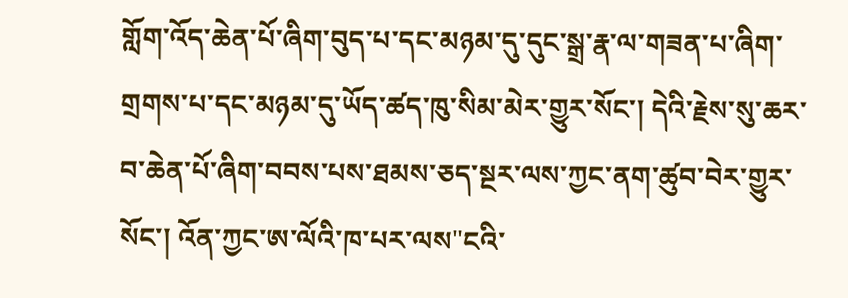གློག་འོད་ཆེན་པོ་ཞིག་བུད་པ་དང་མཉམ་དུ་དུང་སྒྲ་རྣ་ལ་གཟན་པ་ཞིག་གྲགས་པ་དང་མཉམ་དུ་ཡོད་ཚད་ཁུ་སིམ་མེར་གྱུར་སོང་། དེའི་རྗེས་སུ་ཆར་བ་ཆེན་པོ་ཞིག་བབས་པས་ཐམས་ཅད་སྔར་ལས་ཀྱང་ནག་ཚུབ་བེར་གྱུར་སོང་། འོན་ཀྱང་ཨ་ལོའི་ཁ་པར་ལས"ངའི་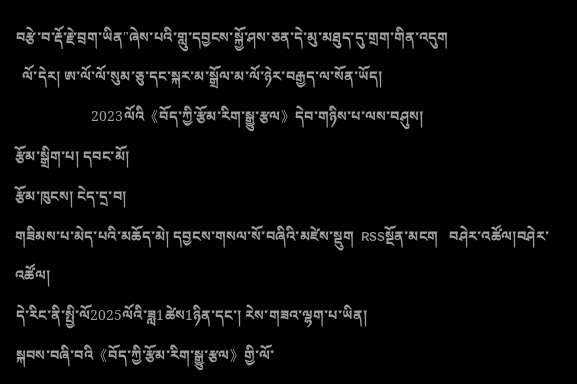བརྩེ་བ་རྡོ་རྗེ་བྲག་ཡིན"ཞེས་པའི་གླུ་དབྱངས་སྐྱོ་ཤས་ཅན་དེ་མུ་མཐུད་དུ་གྲག་གིན་འདུག
  ལོ་དེར། ཨ་ལོ་ལོ་སུམ་ཅུ་དང་སྐར་མ་སྒྲོལ་མ་ལོ་ཉེར་བརྒྱད་ལ་སོན་ཡོད།
                     2023ལོའི《བོད་ཀྱི་རྩོམ་རིག་སྒྱུ་རྩལ》དེབ་གཉིས་པ་ལས་བཤུས།
རྩོམ་སྒྲིག་པ། དབང་མོ།
རྩོམ་ཁུངས། ངེད་དྲ་བ།
གཟིམས་པ་མེད་པའི་མཆོད་མེ། དབྱངས་གསལ་སོ་བཞིའི་མཛེས་སྡུག  RSSསྔོན་མངག   བཤེར་འཚོལ།བཤེར་འཚོལ།
དེ་རིང་ནི་སྤྱི་ལོ2025ལོའི་ཟླ1ཚེས1ཉིན་དང་། རེས་གཟའ་ལྷག་པ་ཡིན།
སྐབས་བཞི་བའི《བོད་ཀྱི་རྩོམ་རིག་སྒྱུ་རྩལ》གྱི་ལོ་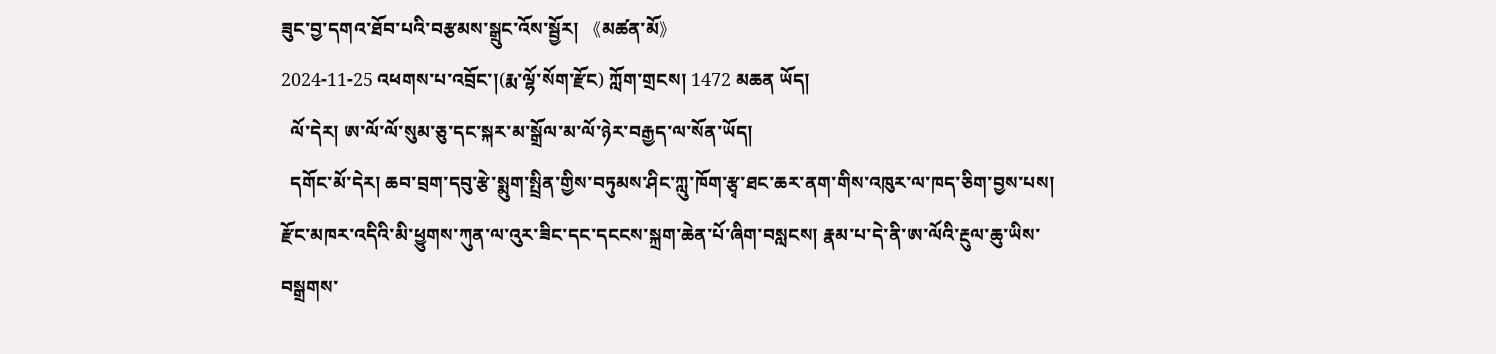ཟུང་བྱ་དགའ་ཐོབ་པའི་བརྩམས་སྒྲུང་འོས་སྦྱོར། 《མཚན་མོ》
2024-11-25 འཕགས་པ་འབྲོང་།(རྨ་ལྷོ་སོག་རྫོང) ཀློག་གྲངས། 1472 མཆན ཡོད།
  ལོ་དེར། ཨ་ལོ་ལོ་སུམ་ཅུ་དང་སྐར་མ་སྒྲོལ་མ་ལོ་ཉེར་བརྒྱད་ལ་སོན་ཡོད།
  དགོང་མོ་དེར། ཆབ་བྲག་དབུ་རྩེ་སྨུག་སྤྲིན་གྱིས་བཏུམས་ཤིང་ཀླུ་ཁོག་རྩྭ་ཐང་ཆར་ནག་གིས་འཁུར་ལ་ཁད་ཅིག་བྱས་པས། རྫོང་མཁར་འདིའི་མི་ཕྱུགས་ཀུན་ལ་འུར་ཟིང་དང་དངངས་སྐྲག་ཆེན་པོ་ཞིག་བསླངས། རྣམ་པ་དེ་ནི་ཨ་ལོའི་རྔུལ་ཆུ་ཡིས་བསྒྲགས་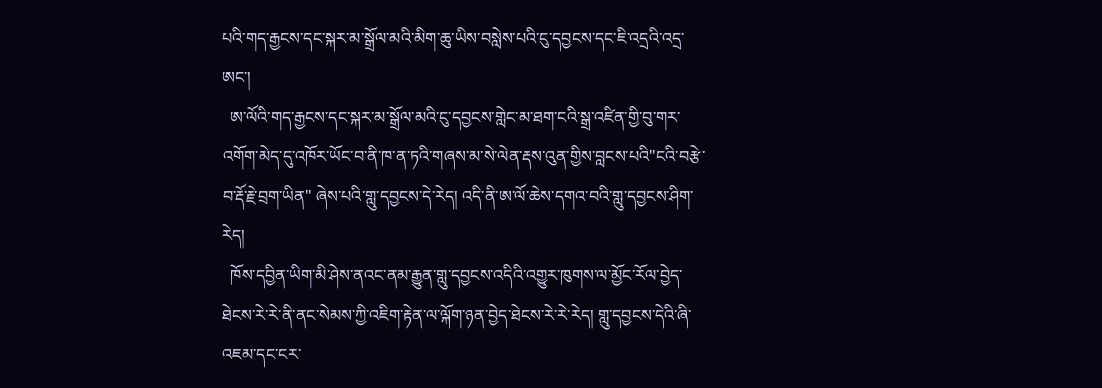པའི་གད་རྒྱངས་དང་སྐར་མ་སྒྲོལ་མའི་མིག་ཆུ་ཡིས་བསླེས་པའི་ངུ་དབྱངས་དང་ཇི་འདྲའི་འདྲ་ཨང་།
  ཨ་ལོའི་གད་རྒྱངས་དང་སྐར་མ་སྒྲོལ་མའི་ངུ་དབྱངས་གླེང་མ་ཐག་ངའི་སྒྲ་འཛིན་གྱི་བུ་གར་འགོག་མེད་དུ་འཁོར་ཡོང་བ་ནི་ཁ་ན་ཏའི་གཞས་མ་སེ་ལེན་རྡས་འུན་གྱིས་བླངས་པའི"ངའི་བརྩེ་བ་རྡོ་རྗེ་བྲག་ཡིན" ཞེས་པའི་གླུ་དབྱངས་དེ་རེད། འདི་ནི་ཨ་ལོ་ཆེས་དགའ་བའི་གླུ་དབྱངས་ཤིག་རེད།
  ཁོས་དབྱིན་ཡིག་མི་ཤེས་ནའང་ནམ་རྒྱུན་གླུ་དབྱངས་འདིའི་འགྱུར་ཁུགས་ལ་མྱོང་རོལ་བྱེད་ཐེངས་རེ་རེ་ནི་ནང་སེམས་ཀྱི་འཇིག་རྟེན་ལ་ལྐོག་ཉན་བྱེད་ཐེངས་རེ་རེ་རེད། གླུ་དབྱངས་དེའི་ཞི་འཇམ་དང་ངར་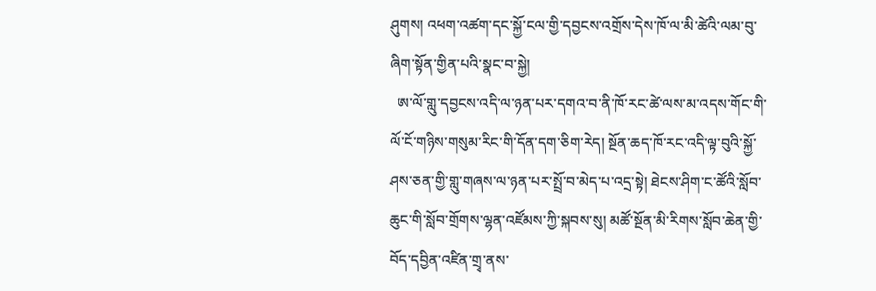ཤུགས། འཕག་འཚག་དང་སྐྱོ་ངལ་གྱི་དབྱངས་འགྲོས་དེས་ཁོ་ལ་མི་ཚེའི་ལམ་བུ་ཞིག་སྟོན་གྱིན་པའི་སྣང་བ་སྐྱེ།
  ཨ་ལོ་གླུ་དབྱངས་འདི་ལ་ཉན་པར་དགའ་བ་ནི་ཁོ་རང་ཚེ་ལས་མ་འདས་གོང་གི་ལོ་ངོ་གཉིས་གསུམ་རིང་གི་དོན་དག་ཅིག་རེད། སྔོན་ཆད་ཁོ་རང་འདི་ལྟ་བུའི་སྐྱོ་ཤས་ཅན་གྱི་གླུ་གཞས་ལ་ཉན་པར་སྤྲོ་བ་མེད་པ་འདྲ་སྟེ། ཐེངས་ཤིག་ང་ཚོའི་སློབ་ཆུང་གི་སློབ་གྲོགས་ལྷན་འཛོམས་ཀྱི་སྐབས་སུ། མཚོ་སྔོན་མི་རིགས་སློབ་ཆེན་གྱི་བོད་དབྱིན་འཛིན་གྲྭ་ནས་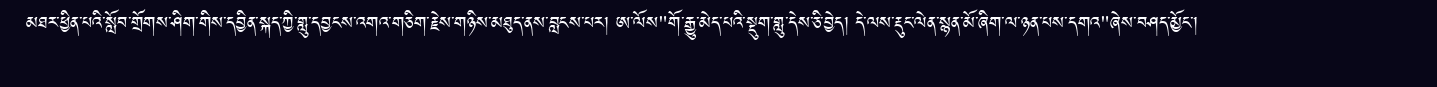མཐར་ཕྱིན་པའི་སློབ་གྲོགས་ཤིག་གིས་དབྱིན་སྐད་ཀྱི་གླུ་དབྱངས་འགའ་གཅིག་རྗེས་གཉིས་མཐུད་ནས་བླངས་པར། ཨ་ལོས"གོ་རྒྱུ་མེད་པའི་སྡུག་གླུ་དེས་ཅི་བྱེད། དེ་ལས་རྡུང་ལེན་སྙན་མོ་ཞིག་ལ་ཉན་པས་དགའ"ཞེས་བཤད་མྱོང་།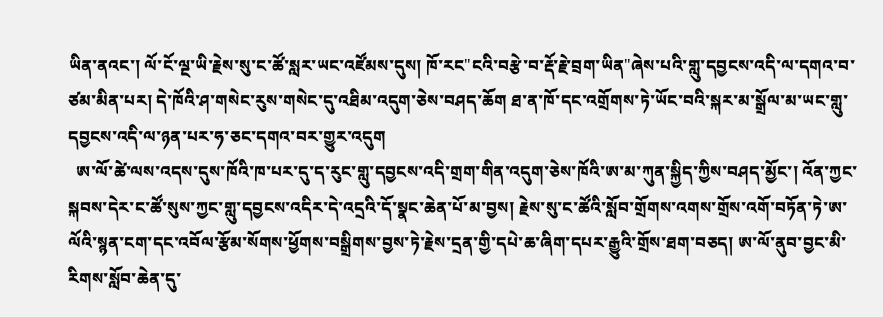ཡིན་ནའང་། ལོ་ངོ་ལྔ་ཡི་རྗེས་སུ་ང་ཚོ་སླར་ཡང་འཛོམས་དུས། ཁོ་རང"ངའི་བརྩེ་བ་རྡོ་རྗེ་བྲག་ཡིན"ཞེས་པའི་གླུ་དབྱངས་འདི་ལ་དགའ་བ་ཙམ་མིན་པར། དེ་ཁོའི་ཤ་གསེང་རུས་གསེང་དུ་འཐིམ་འདུག་ཅེས་བཤད་ཆོག ཐ་ན་ཁོ་དང་འགྲོགས་ཏེ་ཡོང་བའི་སྐར་མ་སྒྲོལ་མ་ཡང་གླུ་དབྱངས་འདི་ལ་ཉན་པར་ཧ་ཅང་དགའ་བར་གྱུར་འདུག
  ཨ་ལོ་ཚེ་ལས་འདས་དུས་ཁོའི་ཁ་པར་དུ་ད་རུང་གླུ་དབྱངས་འདི་གྲག་གིན་འདུག་ཅེས་ཁོའི་ཨ་མ་ཀུན་སྐྱིད་ཀྱིས་བཤད་མྱོང་། འོན་ཀྱང་སྐབས་དེར་ང་ཚོ་སུས་ཀྱང་གླུ་དབྱངས་འདིར་དེ་འདྲའི་དོ་སྣང་ཆེན་པོ་མ་བྱས། རྗེས་སུ་ང་ཚོའི་སློབ་གྲོགས་འགས་གྲོས་འགོ་བཏོན་ཏེ་ཨ་ལོའི་སྙན་ངག་དང་འབོལ་རྩོམ་སོགས་ཕྱོགས་བསྒྲིགས་བྱས་ཏེ་རྗེས་དྲན་གྱི་དཔེ་ཆ་ཞིག་དཔར་རྒྱུའི་གྲོས་ཐག་བཅད། ཨ་ལོ་ནུབ་བྱང་མི་རིགས་སློབ་ཆེན་དུ་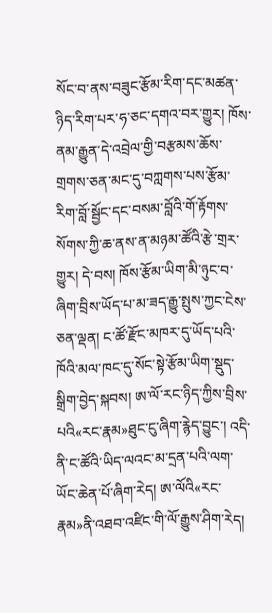སོང་བ་ནས་བཟུང་རྩོམ་རིག་དང་མཚན་ཉིད་རིག་པར་ཧ་ཅང་དགའ་བར་གྱུར། ཁོས་ནམ་རྒྱུན་དེ་འབྲེལ་གྱི་བརྩམས་ཆོས་གྲགས་ཅན་མང་དུ་བཀླགས་པས་རྩོམ་རིག་བློ་སྦྱོང་དང་བསམ་བློའི་གོ་རྟོགས་སོགས་ཀྱི་ཆ་ནས་ན་མཉམ་ཚོའི་རྩེ་གྲར་གྱུར། དེ་བས། ཁོས་རྩོམ་ཡིག་མི་ཉུང་བ་ཞིག་བྲིས་ཡོད་པ་མ་ཟད་རྒྱུ་སྤུས་ཀྱང་ངེས་ཅན་ལྡན། ང་ཚོ་རྫོང་མཁར་དུ་ཡོད་པའི་ཁོའི་མལ་ཁང་དུ་སོང་སྟེ་རྩོམ་ཡིག་སྡུད་སྒྲིག་བྱེད་སྐབས། ཨ་ལོ་རང་ཉིད་ཀྱིས་བྲིས་པའི«རང་རྣམ»ཐུང་ངུ་ཞིག་རྙེད་བྱུང་། འདི་ནི་ང་ཚོའི་ཡིད་ལའང་མ་དྲན་པའི་ལག་ཡོང་ཆེན་པོ་ཞིག་རེད། ཨ་ལོའི«རང་རྣམ»ནི་འཐབ་འཛིང་གི་ལོ་རྒྱུས་ཤིག་རེད།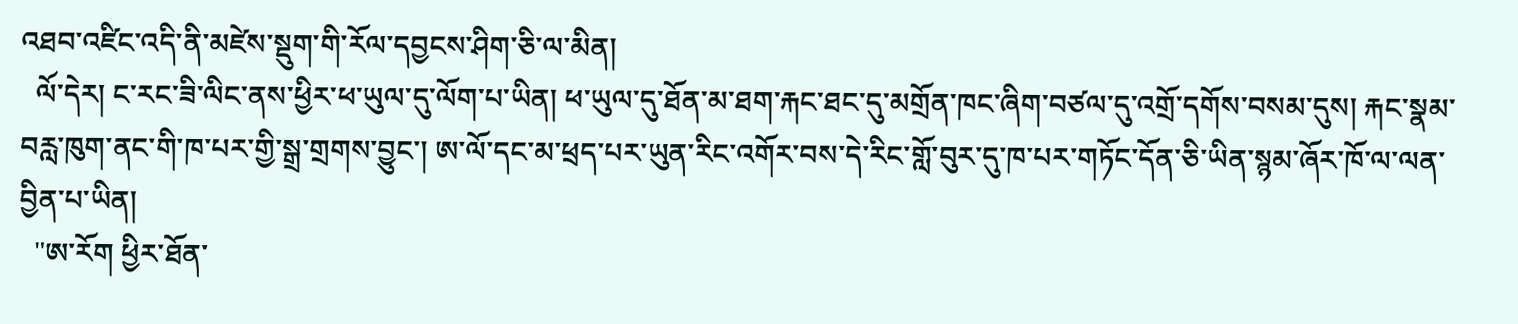འཐབ་འཛིང་འདི་ནི་མཛེས་སྡུག་གི་རོལ་དབྱངས་ཤིག་ཅི་ལ་མིན།
  ལོ་དེར། ང་རང་ཟི་ལིང་ནས་ཕྱིར་ཕ་ཡུལ་དུ་ལོག་པ་ཡིན། ཕ་ཡུལ་དུ་ཐོན་མ་ཐག་རྐང་ཐང་དུ་མགྲོན་ཁང་ཞིག་བཙལ་དུ་འགྲོ་དགོས་བསམ་དུས། རྐང་སྣམ་བརླ་ཁུག་ནང་གི་ཁ་པར་གྱི་སྒྲ་གྲགས་བྱུང་། ཨ་ལོ་དང་མ་ཕྲད་པར་ཡུན་རིང་འགོར་བས་དེ་རིང་གློ་བུར་དུ་ཁ་པར་གཏོང་དོན་ཅི་ཡིན་སྙམ་ཞོར་ཁོ་ལ་ལན་བྱིན་པ་ཡིན།
  "ཨ་རོག ཕྱིར་ཐོན་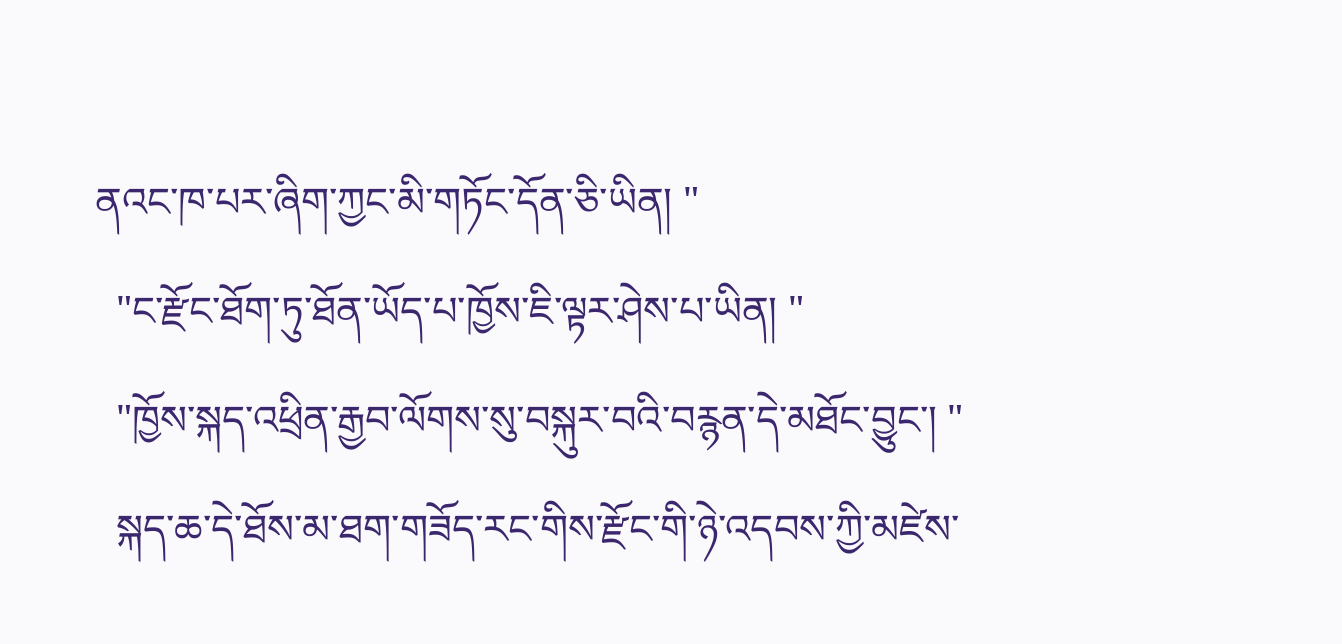ནའང་ཁ་པར་ཞིག་ཀྱང་མི་གཏོང་དོན་ཅི་ཡིན། "
  "ང་རྫོང་ཐོག་ཏུ་ཐོན་ཡོད་པ་ཁྱོས་ཇི་ལྟར་ཤེས་པ་ཡིན། "
  "ཁྱོས་སྐད་འཕྲིན་རྒྱབ་ལོགས་སུ་བསྐུར་བའི་བརྙན་དེ་མཐོང་བྱུང་། "
  སྐད་ཆ་དེ་ཐོས་མ་ཐག་གཟོད་རང་གིས་རྫོང་གི་ཉེ་འདབས་ཀྱི་མཛེས་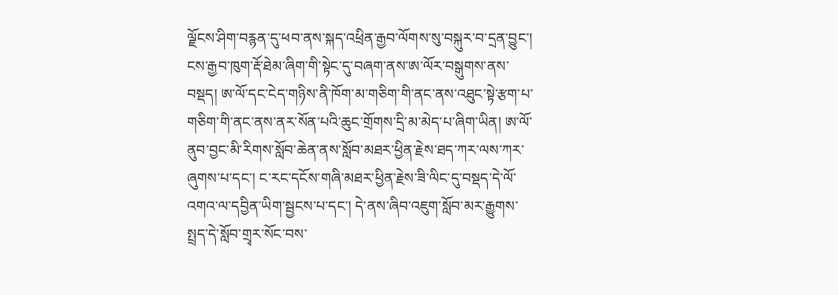ལྗོངས་ཤིག་བརྙན་དུ་ཕབ་ནས་སྐད་འཕྲིན་རྒྱབ་ལོགས་སུ་བསྐུར་བ་དྲན་བྱུང་། ངས་རྒྱབ་ཁུག་རྡོ་ཐེམ་ཞིག་གི་སྟེང་དུ་བཞག་ནས་ཨ་ལོར་བསྒུགས་ནས་བསྡད། ཨ་ལོ་དང་ངེད་གཉིས་ནི་ཁོག་མ་གཅིག་གི་ནང་ནས་འཐུང་སྟེ་རྩག་པ་གཅིག་གི་ནང་ནས་ནར་སོན་པའི་ཆུང་གྲོགས་དྲི་མ་མེད་པ་ཞིག་ཡིན། ཨ་ལོ་ནུབ་བྱང་མི་རིགས་སློབ་ཆེན་ནས་སློབ་མཐར་ཕྱིན་རྗེས་ཐད་ཀར་ལས་ཀར་ཞུགས་པ་དང་། ང་རང་དངོས་གཞི་མཐར་ཕྱིན་རྗེས་ཟི་ལིང་དུ་བསྡད་དེ་ལོ་འགའ་ལ་དབྱིན་ཡིག་སྦྱངས་པ་དང་། དེ་ནས་ཞིབ་འཇུག་སློབ་མར་རྒྱུགས་སྤྲད་དེ་སློབ་གྲྭར་སོང་བས་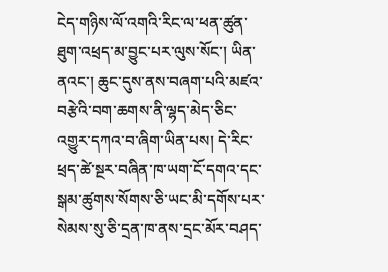ངེད་གཉིས་ལོ་འགའི་རིང་ལ་ཕན་ཚུན་ཐུག་འཕྲད་མ་བྱུང་པར་ལུས་སོང་། ཡིན་ནའང་། ཆུང་དུས་ནས་བཞག་པའི་མཛའ་བརྩེའི་བག་ཆགས་ནི་ལྷད་མེད་ཅིང་འགྱུར་དཀའ་བ་ཞིག་ཡིན་པས། དེ་རིང་ཕྲད་ཚེ་སྔར་བཞིན་ཁ་ཡག་ངོ་དགའ་དང་སྒམ་ཚུགས་སོགས་ཅི་ཡང་མི་དགོས་པར་སེམས་སུ་ཅི་དྲན་ཁ་ནས་དྲང་མོར་བཤད་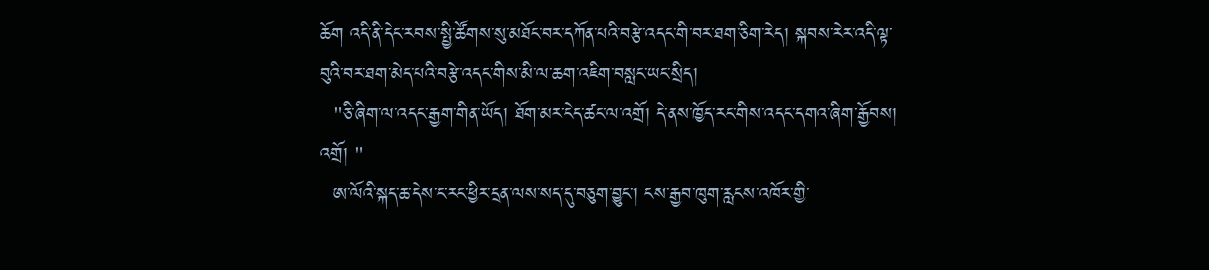ཆོག འདི་ནི་དེང་རབས་སྤྱི་ཚོགས་སུ་མཐོང་བར་དཀོན་པའི་བརྩེ་འདང་གི་བར་ཐག་ཅིག་རེད། སྐབས་རེར་འདི་ལྟ་བུའི་བར་ཐག་མེད་པའི་བརྩེ་འདང་གིས་མི་ལ་ཆག་འཇིག་བསླང་ཡང་སྲིད།
  "ཅི་ཞིག་ལ་འདང་རྒྱག་གིན་ཡོད། ཐོག་མར་ངེད་ཚང་ལ་འགྲོ། དེ་ནས་ཁྱོད་རང་གིས་འདང་དགའ་ཞིག་རྒྱོབས། འགྲོ། "
  ཨ་ལོའི་སྐད་ཆ་དེས་ང་རང་ཕྱིར་དྲན་ལས་སད་དུ་བཅུག་བྱུང་། ངས་རྒྱབ་ཁུག་རླངས་འཁོར་གྱི་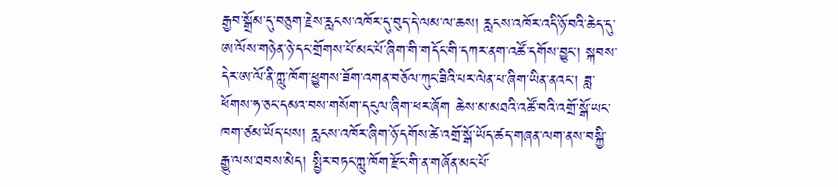རྒྱབ་སྒྲོམ་དུ་བཅུག་རྗེས་རླངས་འཁོར་དུ་བུད་དེ་ལམ་ལ་ཆས། རླངས་འཁོར་འདི་ཉོ་བའི་ཆེད་དུ་ཨ་ལོས་གཉེན་ཉེ་དང་གྲོགས་པོ་མང་པོ་ཞིག་གི་གདོང་གི་དཀར་ནག་འཚོ་དགོས་བྱུང་། སྐབས་དེར་ཨ་ལོ་ནི་ཀླུ་ཁོག་ཕྱུགས་ཟོག་འགན་བཅོལ་ཀུང་ཟིའི་པར་ལེན་པ་ཞིག་ཡིན་ནའང་། ཟླ་ཕོགས་ཧ་ཅང་དམའ་བས་གསོག་དངུལ་ཞིག་ཕར་ཞོག ཆེས་མ་མཐའི་འཚོ་བའི་འགྲོ་སྒོ་ཡང་ཁག་ཙམ་ཡོད་པས། རླངས་འཁོར་ཞིག་ཉོ་དགོས་ཚེ་འགྲོ་སྒོ་ཡོད་ཚད་གཞན་ལག་ནས་བསྐྱི་རྒྱུ་ལས་ཐབས་མེད། སྤྱིར་བཏང་ཀླུ་ཁོག་རྫོང་གི་ན་གཞོན་མང་པོ་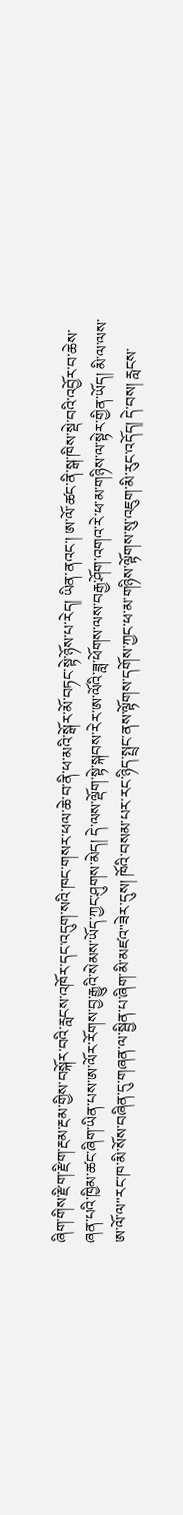ཞིག་གིས་རྫིག་རྫིག་རྔམ་རྔམ་གྱིས་བསྐོར་བའི་རླངས་འཁོར་དང་འདུག་སའི་ཁང་གསར་ཕལ་ཆེ་བ་ནི་ཕ་མའི་སྒོར་མོ་བཏང་སྟེ་ཉོས་པ་རེད། ཡིན་ནའང་། ཨ་ལོ་ཚང་ནི་སྒ་ཁིས་སྡེ་བའི་འབྱོར་བ་ཆེས་ཞན་པའི་ཁྱིམ་ཚང་ཞིག་ཡིན་པས་ཨ་ལོར་རོགས་བྱ་རྒྱུའི་སེམས་ཡོད་ཀྱང་ཤུགས་མེད། དེ་ལས་ལྡོག་སྟེ་སྐབས་རེར་ཨ་ལོའི་ཟླ་ཕོགས་ལས་བརྒྱ་ཤོག་འགའ་རེ་ཕ་མ་གཉིས་ལ་སྟེར་གྱིན་ཡོད། མི་ལ་ལས་ཨ་ལོ་ལ"རང་ཁ་མི་སོས་བཞིན་དུ་གཞན་ལ་སྦྱིན་པ་ཞིག་མི་མཛའ"ཟེར་དུས། ཁོའི་བསམ་པར་རང་ཉིད་སྤྲང་ནས་ལྟོགས་དགོས་ཀྱང་ཕ་མ་གཉིས་ལྟོགས་སུ་འཇུག་མི་རུང་འདོད། དེ་བས། རླངས་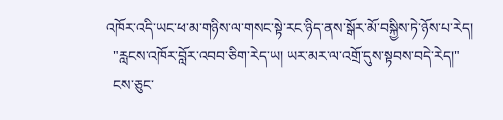འཁོར་འདི་ཡང་ཕ་མ་གཉིས་ལ་གསང་སྟེ་རང་ཉིད་ནས་སྒོར་མོ་བསྐྱིས་ཏེ་ཉོས་པ་རེད།
  "རླངས་འཁོར་བློར་འབབ་ཅིག་རེད་ཡ། ཡར་མར་ལ་འགྲོ་དུས་སྟབས་བདེ་རེད།"
  ངས་ཅུང་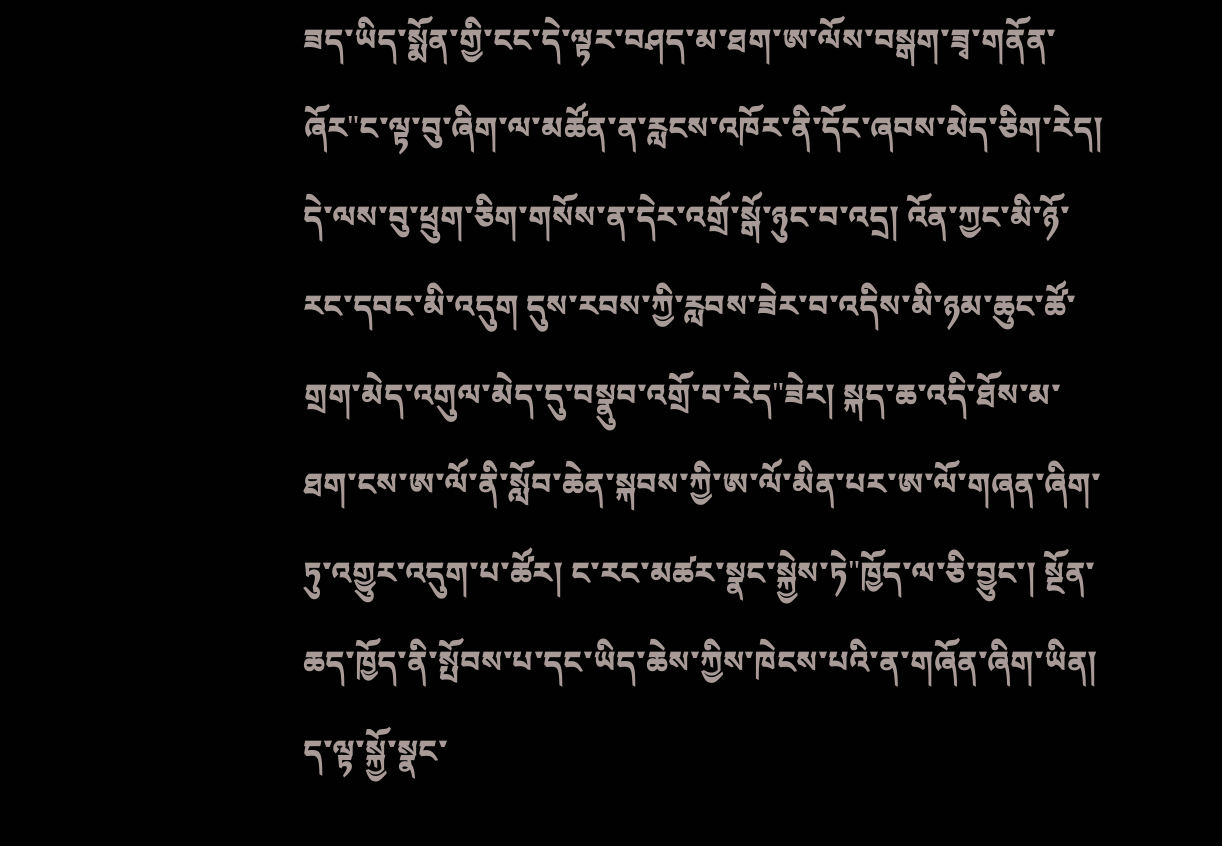ཟད་ཡིད་སྨོན་གྱི་ངང་དེ་ལྟར་བཤད་མ་ཐག་ཨ་ལོས་བསྒག་ཟྭ་གནོན་ཞོར"ང་ལྟ་བུ་ཞིག་ལ་མཚོན་ན་རླངས་འཁོར་ནི་དོང་ཞབས་མེད་ཅིག་རེད། དེ་ལས་བུ་ཕྲུག་ཅིག་གསོས་ན་དེར་འགྲོ་སྒོ་ཉུང་བ་འདྲ། འོན་ཀྱང་མི་ཉོ་རང་དབང་མི་འདུག དུས་རབས་ཀྱི་རླབས་ཟེར་བ་འདིས་མི་ཉམ་ཆུང་ཚོ་གྲག་མེད་འགུལ་མེད་དུ་བསྣུབ་འགྲོ་བ་རེད"ཟེར། སྐད་ཆ་འདི་ཐོས་མ་ཐག་ངས་ཨ་ལོ་ནི་སློབ་ཆེན་སྐབས་ཀྱི་ཨ་ལོ་མིན་པར་ཨ་ལོ་གཞན་ཞིག་ཏུ་འགྱུར་འདུག་པ་ཚོར། ང་རང་མཚར་སྣང་སྐྱེས་ཏེ"ཁྱོད་ལ་ཅི་བྱུང་། སྔོན་ཆད་ཁྱོད་ནི་སྤོབས་པ་དང་ཡིད་ཆེས་ཀྱིས་ཁེངས་པའི་ན་གཞོན་ཞིག་ཡིན། ད་ལྟ་སྐྱོ་སྣང་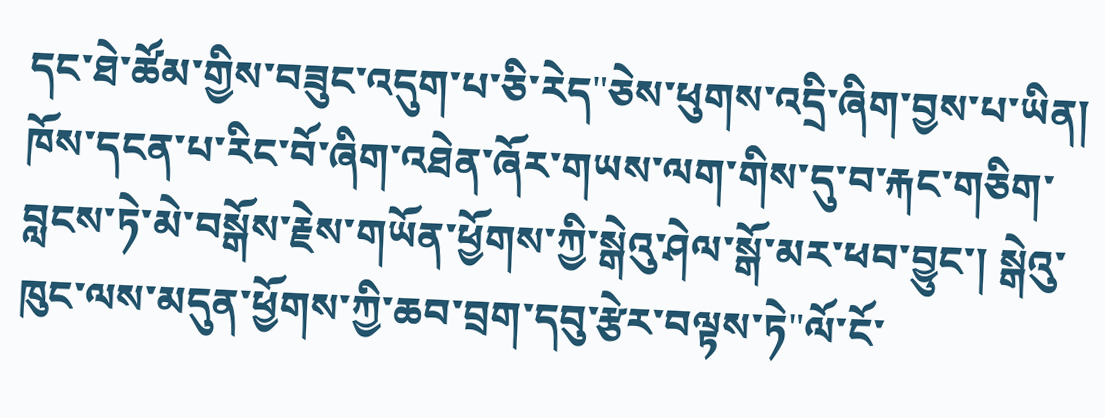དང་ཐེ་ཚོམ་གྱིས་བཟུང་འདུག་པ་ཅི་རེད"ཅེས་ཕུགས་འདྲི་ཞིག་བྱས་པ་ཡིན། ཁོས་དངན་པ་རིང་བོ་ཞིག་འཐེན་ཞོར་གཡས་ལག་གིས་དུ་བ་རྐང་གཅིག་བླངས་ཏེ་མེ་བསྒོས་རྗེས་གཡོན་ཕྱོགས་ཀྱི་སྒེའུ་ཤེལ་སྒོ་མར་ཕབ་བྱུང་། སྒེའུ་ཁུང་ལས་མདུན་ཕྱོགས་ཀྱི་ཆབ་བྲག་དབུ་རྩེར་བལྟས་ཏེ"ལོ་ངོ་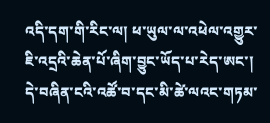འདི་དག་གི་རིང་ལ། ཕ་ཡུལ་ལ་འཕེལ་འགྱུར་ཇི་འདྲའི་ཆེན་པོ་ཞིག་བྱུང་ཡོད་པ་རེད་ཨང་། དེ་བཞིན་ངའི་འཚོ་བ་དང་མི་ཚེ་ལའང་གཏམ་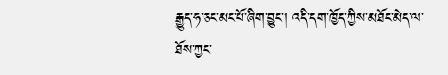རྒྱུད་ཧ་ཅང་མང་པོ་ཞིག་བྱུང་། འདི་དག་ཁྱོད་ཀྱིས་མཐོང་མེད་ལ་ཐོས་ཀྱང་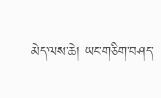མེད་ལས་ཆེ། ཡང་གཅིག་བཤད་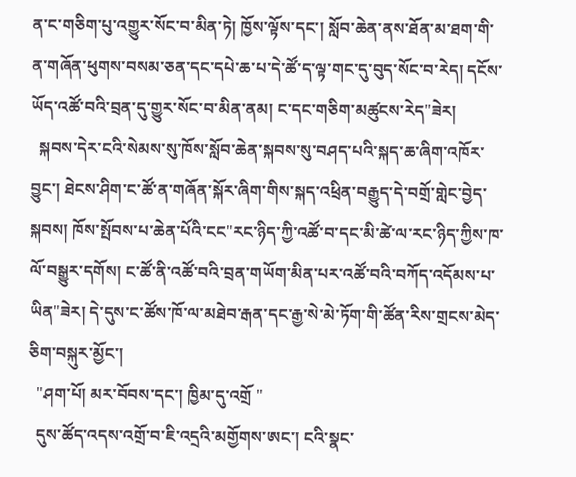ན་ང་གཅིག་པུ་འགྱུར་སོང་བ་མིན་ཏེ། ཁྱོས་ལྟོས་དང་། སློབ་ཆེན་ནས་ཐོན་མ་ཐག་གི་ན་གཞོན་ཕུགས་བསམ་ཅན་དང་དཔེ་ཆ་པ་དེ་ཚོ་ད་ལྟ་གང་དུ་བུད་སོང་བ་རེད། དངོས་ཡོད་འཚོ་བའི་བྲན་དུ་གྱུར་སོང་བ་མིན་ནམ། ང་དང་གཅིག་མཚུངས་རེད"ཟེར།
  སྐབས་དེར་ངའི་སེམས་སུ་ཁོས་སློབ་ཆེན་སྐབས་སུ་བཤད་པའི་སྐད་ཆ་ཞིག་འཁོར་བྱུང་། ཐེངས་ཤིག་ང་ཚོ་ན་གཞོན་སྐོར་ཞིག་གིས་སྐད་འཕྲིན་བརྒྱུད་དེ་བགྲོ་གླེང་བྱེད་སྐབས། ཁོས་སྤོབས་པ་ཆེན་པོའི་ངང"རང་ཉིད་ཀྱི་འཚོ་བ་དང་མི་ཚེ་ལ་རང་ཉིད་ཀྱིས་ཁ་ལོ་བསྒྱུར་དགོས། ང་ཚོ་ནི་འཚོ་བའི་བྲན་གཡོག་མིན་པར་འཚོ་བའི་བཀོད་འདོམས་པ་ཡིན"ཟེར། དེ་དུས་ང་ཚོས་ཁོ་ལ་མཐེབ་རྒན་དང་རྒྱ་སེ་མེ་ཏོག་གི་ཚོན་རིས་གྲངས་མེད་ཅིག་བསྐུར་མྱོང་།
  "ཤག་པོ། མར་བོབས་དང་། ཁྱིམ་དུ་འགྲོ "
  དུས་ཚོད་འདས་འགྲོ་བ་ཇི་འདྲའི་མགྱོགས་ཨང་། ངའི་སྣང་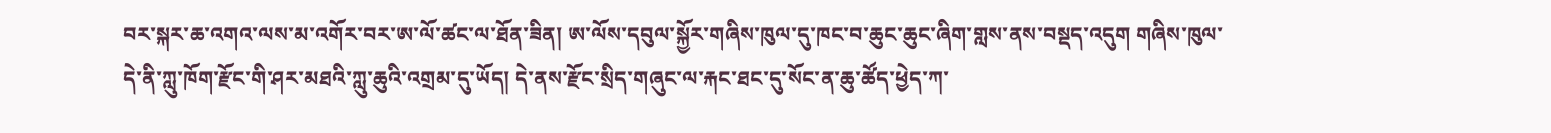བར་སྐར་ཆ་འགའ་ལས་མ་འགོར་བར་ཨ་ལོ་ཚང་ལ་ཐོན་ཟིན། ཨ་ལོས་དབུལ་སྐྱོར་གཞིས་ཁུལ་དུ་ཁང་བ་ཆུང་ཆུང་ཞིག་གླས་ནས་བསྡད་འདུག གཞིས་ཁུལ་དེ་ནི་ཀླུ་ཁོག་རྫོང་གི་ཤར་མཐའི་ཀླུ་ཆུའི་འགྲམ་དུ་ཡོད། དེ་ནས་རྫོང་སྲིད་གཞུང་ལ་རྐང་ཐང་དུ་སོང་ན་ཆུ་ཚོད་ཕྱེད་ཀ་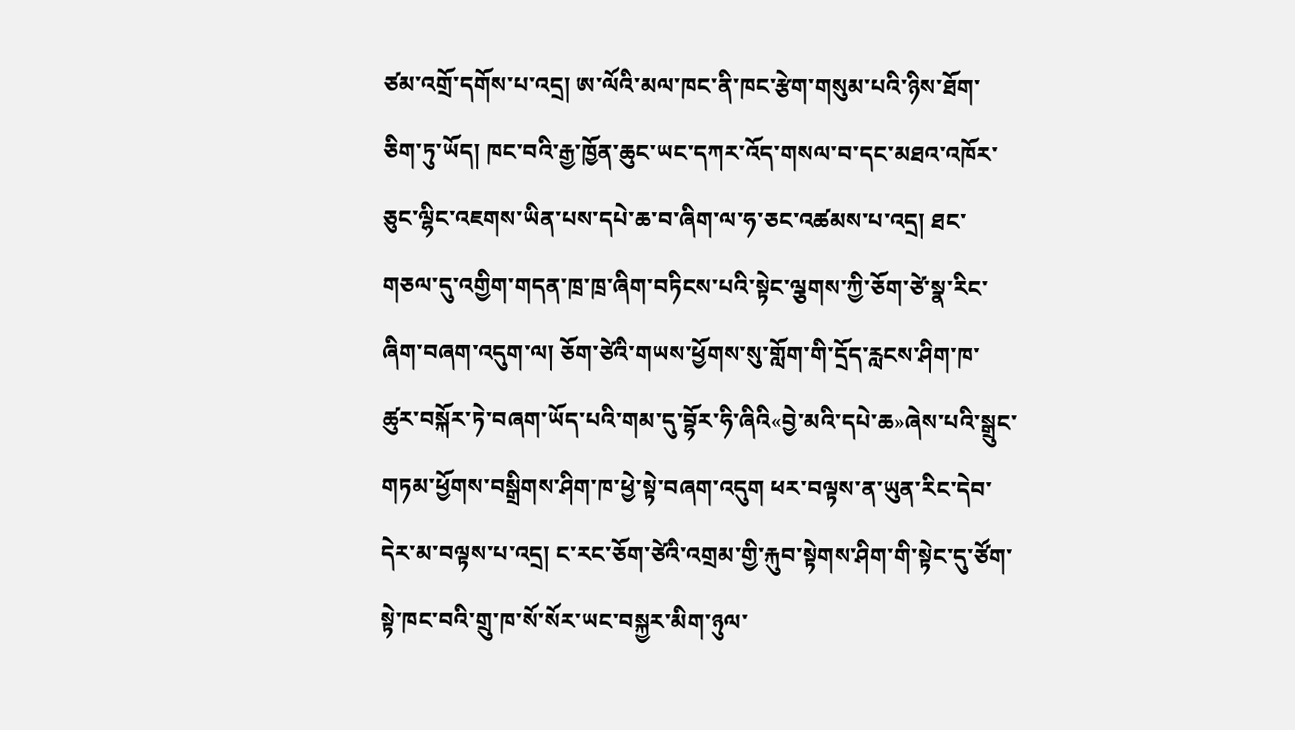ཙམ་འགྲོ་དགོས་པ་འདྲ། ཨ་ལོའི་མལ་ཁང་ནི་ཁང་རྩེག་གསུམ་པའི་ཉིས་ཐོག་ཅིག་ཏུ་ཡོད། ཁང་བའི་རྒྱ་ཁྱོན་ཆུང་ཡང་དཀར་འོད་གསལ་བ་དང་མཐའ་འཁོར་ཅུང་ལྷིང་འཇགས་ཡིན་པས་དཔེ་ཆ་བ་ཞིག་ལ་ཧ་ཅང་འཚམས་པ་འདྲ། ཐང་གཅལ་དུ་འགྱིག་གདན་ཁྲ་ཁྲ་ཞིག་བཏིངས་པའི་སྟེང་ལྕགས་ཀྱི་ཅོག་ཙེ་སྣ་རིང་ཞིག་བཞག་འདུག་ལ། ཅོག་ཙེའི་གཡས་ཕྱོགས་སུ་གློག་གི་དྲོད་རླངས་ཤིག་ཁ་ཚུར་བསྐོར་ཏེ་བཞག་ཡོད་པའི་གམ་དུ་བྷོར་ཧི་ཞིའི«བྱེ་མའི་དཔེ་ཆ»ཞེས་པའི་སྒྲུང་གཏམ་ཕྱོགས་བསྒྲིགས་ཤིག་ཁ་ཕྱེ་སྟེ་བཞག་འདུག ཕར་བལྟས་ན་ཡུན་རིང་དེབ་དེར་མ་བལྟས་པ་འདྲ། ང་རང་ཅོག་ཙེའི་འགྲམ་གྱི་རྐུབ་སྟེགས་ཤིག་གི་སྟེང་དུ་ཙོག་སྟེ་ཁང་བའི་གྲུ་ཁ་སོ་སོར་ཡང་བསྐྱར་མིག་ཉུལ་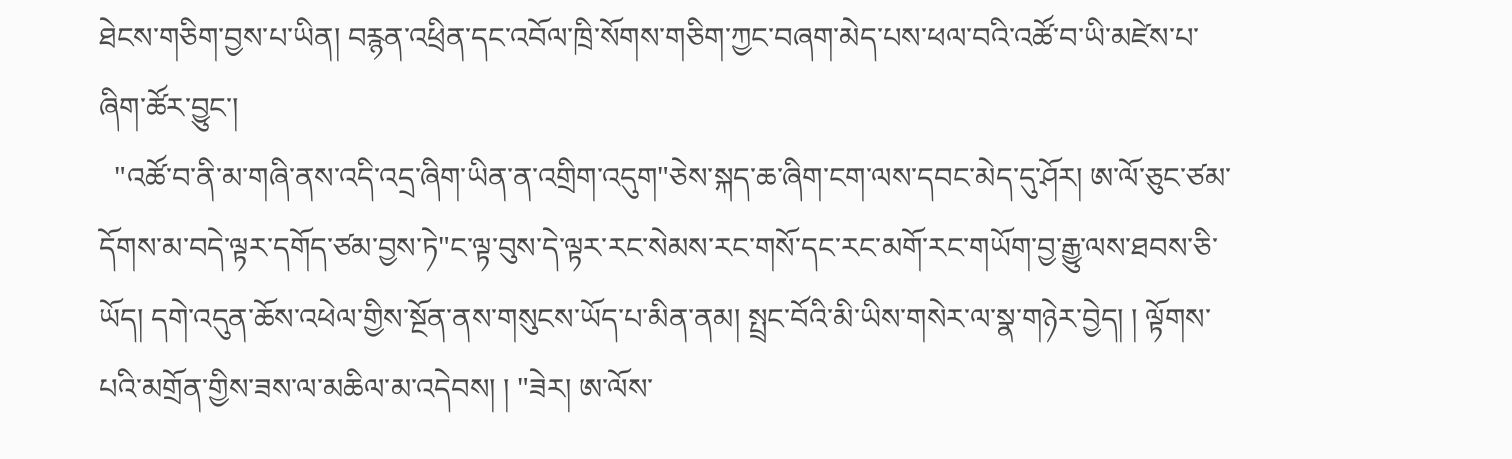ཐེངས་གཅིག་བྱས་པ་ཡིན། བརྙན་འཕྲིན་དང་འབོལ་ཁྲི་སོགས་གཅིག་ཀྱང་བཞག་མེད་པས་ཕལ་བའི་འཚོ་བ་ཡི་མཛེས་པ་ཞིག་ཚོར་བྱུང་།
  "འཚོ་བ་ནི་མ་གཞི་ནས་འདི་འདྲ་ཞིག་ཡིན་ན་འགྲིག་འདུག"ཅེས་སྐད་ཆ་ཞིག་ངག་ལས་དབང་མེད་དུ་ཤོར། ཨ་ལོ་ཅུང་ཙམ་དོགས་མ་བདེ་ལྟར་དགོད་ཙམ་བྱས་ཏེ"ང་ལྟ་བུས་དེ་ལྟར་རང་སེམས་རང་གསོ་དང་རང་མགོ་རང་གཡོག་བྱ་རྒྱུ་ལས་ཐབས་ཅི་ཡོད། དགེ་འདུན་ཆོས་འཕེལ་གྱིས་སྔོན་ནས་གསུངས་ཡོད་པ་མིན་ནམ། སྤྲང་བོའི་མི་ཡིས་གསེར་ལ་སྣ་གཉེར་བྱེད། ། ལྟོགས་པའི་མགྲོན་གྱིས་ཟས་ལ་མཆིལ་མ་འདེབས། ། "ཟེར། ཨ་ལོས་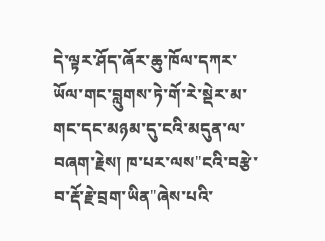དེ་ལྟར་ཤོད་ཞོར་ཆུ་ཁོལ་དཀར་ཡོལ་གང་བླུགས་ཏེ་གོ་རེ་སྡེར་མ་གང་དང་མཉམ་དུ་ངའི་མདུན་ལ་བཞག་རྗེས། ཁ་པར་ལས"ངའི་བརྩེ་བ་རྡོ་རྗེ་བྲག་ཡིན"ཞེས་པའི་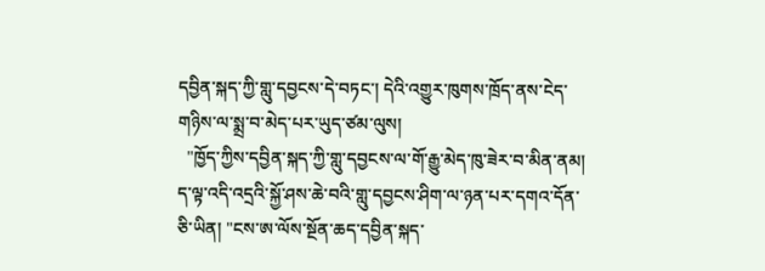དབྱིན་སྐད་ཀྱི་གླུ་དབྱངས་དེ་བཏང་། དེའི་འགྱུར་ཁུགས་ཁྲོད་ནས་ངེད་གཉིས་ལ་སྨྲ་བ་མེད་པར་ཡུད་ཙམ་ལུས།
  "ཁྱོད་ཀྱིས་དབྱིན་སྐད་ཀྱི་གླུ་དབྱངས་ལ་གོ་རྒྱུ་མེད་ཁུ་ཟེར་བ་མིན་ནམ། ད་ལྟ་འདི་འདྲའི་སྐྱོ་ཤས་ཆེ་བའི་གླུ་དབྱངས་ཤིག་ལ་ཉན་པར་དགའ་དོན་ཅི་ཡིན། "ངས་ཨ་ལོས་སྔོན་ཆད་དབྱིན་སྐད་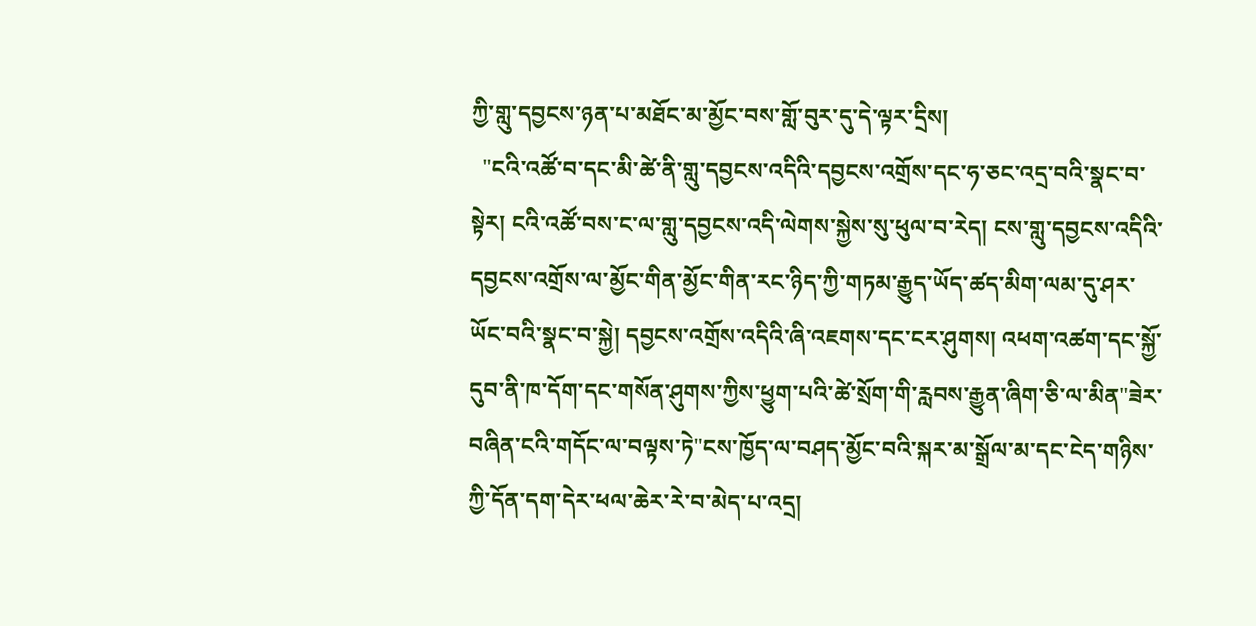ཀྱི་གླུ་དབྱངས་ཉན་པ་མཐོང་མ་མྱོང་བས་གློ་བུར་དུ་དེ་ལྟར་དྲིས།
  "ངའི་འཚོ་བ་དང་མི་ཚེ་ནི་གླུ་དབྱངས་འདིའི་དབྱངས་འགྲོས་དང་ཧ་ཅང་འདྲ་བའི་སྣང་བ་སྟེར། ངའི་འཚོ་བས་ང་ལ་གླུ་དབྱངས་འདི་ལེགས་སྐྱེས་སུ་ཕུལ་བ་རེད། ངས་གླུ་དབྱངས་འདིའི་དབྱངས་འགྲོས་ལ་མྱོང་གིན་མྱོང་གིན་རང་ཉིད་ཀྱི་གཏམ་རྒྱུད་ཡོད་ཚད་མིག་ལམ་དུ་ཤར་ཡོང་བའི་སྣང་བ་སྐྱེ། དབྱངས་འགྲོས་འདིའི་ཞི་འཇགས་དང་ངར་ཤུགས། འཕག་འཚག་དང་སྐྱོ་དུབ་ནི་ཁ་དོག་དང་གསོན་ཤུགས་ཀྱིས་ཕྱུག་པའི་ཚེ་སྲོག་གི་རླབས་རྒྱུན་ཞིག་ཅི་ལ་མིན"ཟེར་བཞིན་ངའི་གདོང་ལ་བལྟས་ཏེ"ངས་ཁྱོད་ལ་བཤད་མྱོང་བའི་སྐར་མ་སྒྲོལ་མ་དང་ངེད་གཉིས་ཀྱི་དོན་དག་དེར་ཕལ་ཆེར་རེ་བ་མེད་པ་འདྲ།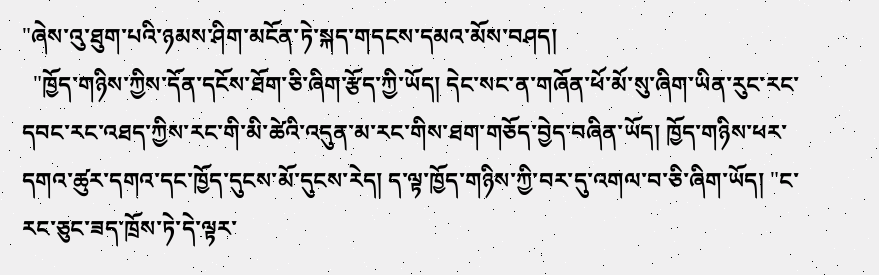"ཞེས་འུ་ཐུག་པའི་ཉམས་ཤིག་མངོན་ཏེ་སྐད་གདངས་དམའ་མོས་བཤད།
  "ཁྱོད་གཉིས་ཀྱིས་དོན་དངོས་ཐོག་ཅི་ཞིག་རྩོད་ཀྱི་ཡོད། དེང་སང་ན་གཞོན་ཕོ་མོ་སུ་ཞིག་ཡིན་རུང་རང་དབང་རང་འཐད་ཀྱིས་རང་གི་མི་ཚེའི་འདུན་མ་རང་གིས་ཐག་གཅོད་བྱེད་བཞིན་ཡོད། ཁྱོད་གཉིས་ཕར་དགའ་ཚུར་དགའ་དང་ཁྱོད་དུངས་མོ་དུངས་རེད། ད་ལྟ་ཁྱོད་གཉིས་ཀྱི་བར་དུ་འགལ་བ་ཅི་ཞིག་ཡོད། "ང་རང་ཅུང་ཟད་ཁྲོས་ཏེ་དེ་ལྟར་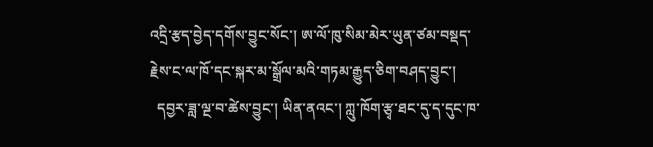འདྲི་རྩད་བྱེད་དགོས་བྱུང་སོང་། ཨ་ལོ་ཁུ་སིམ་མེར་ཡུན་ཙམ་བསྡད་རྗེས་ང་ལ་ཁོ་དང་སྐར་མ་སྒྲོལ་མའི་གཏམ་རྒྱུད་ཅིག་བཤད་བྱུང་།
  དབྱར་ཟླ་ལྔ་བ་ཚེས་བྱུང་། ཡིན་ནའང་། ཀླུ་ཁོག་རྩྭ་ཐང་དུ་ད་དུང་ཁ་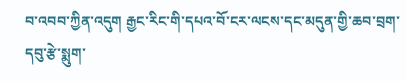བ་འབབ་ཀྱིན་འདུག རྒྱང་རིང་གི་དཔའ་བོ་ངར་ལངས་དང་མདུན་གྱི་ཆབ་བྲག་དབུ་རྩེ་སྨུག་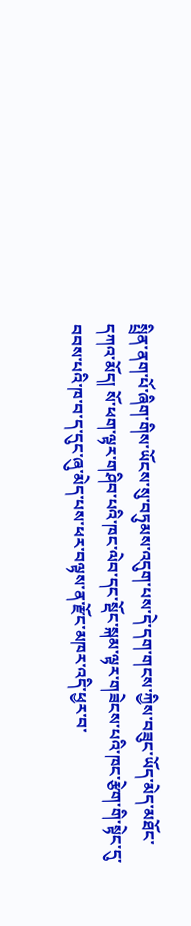སྤྲིན་ནག་པོ་ཞིག་གིས་ཡོངས་སུ་བཏུམས་འདུག་པས་དེ་དག་གངས་ཀྱིས་བཟུང་ཡོད་མེད་མཐོང་དཀའ་མོད། སོ་ཕག་ལྟར་གཤིབ་པའི་ཁང་ལེབ་དང་སྡོང་སྐམ་ལྟར་གཟེངས་པའི་ཁང་རྩེག་གི་སྟེང་དུ་བབས་པའི་ཁ་བ་ད་དུང་ཞུ་མེད་པས་ཕར་བལྟས་ན་རྫོང་མཁར་འདི་ཕྱར་བ་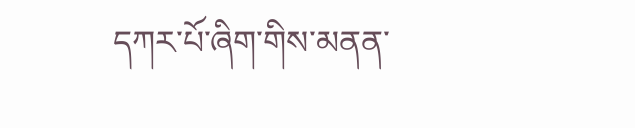དཀར་པོ་ཞིག་གིས་མནན་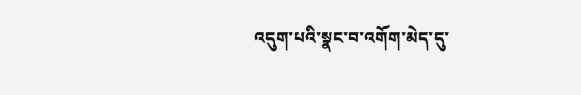འདུག་པའི་སྣང་བ་འགོག་མེད་དུ་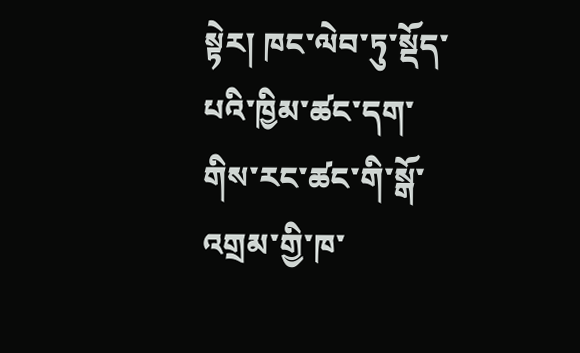སྟེར། ཁང་ལེབ་ཏུ་སྡོད་པའི་ཁྱིམ་ཚང་དག་གིས་རང་ཚང་གི་སྒོ་འགྲམ་གྱི་ཁ་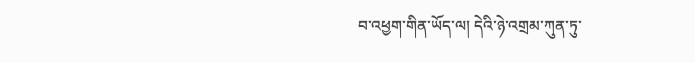བ་འཕྱག་གིན་ཡོད་ལ། དེའི་ཉེ་འགྲམ་ཀུན་ཏུ་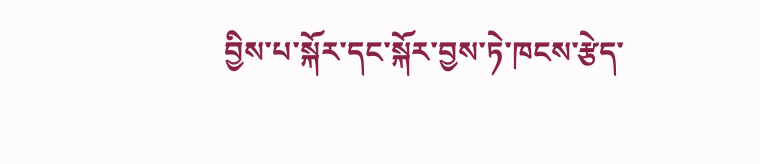བྱིས་པ་སྐོར་དང་སྐོར་བྱས་ཏེ་ཁངས་རྩེད་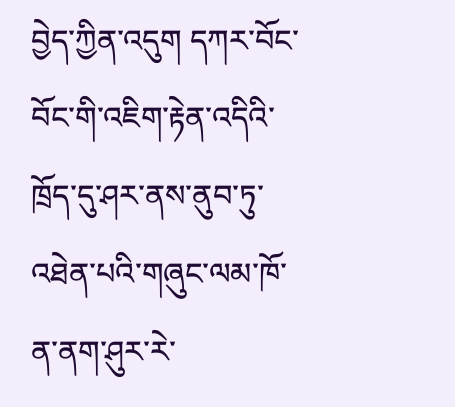བྱེད་ཀྱིན་འདུག དཀར་བོང་བོང་གི་འཇིག་རྟེན་འདིའི་ཁྲོད་དུ་ཤར་ནས་ནུབ་ཏུ་འཐེན་པའི་གཞུང་ལམ་ཁོ་ན་ནག་ཤུར་རེ་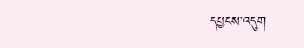དཔྱངས་འདུག